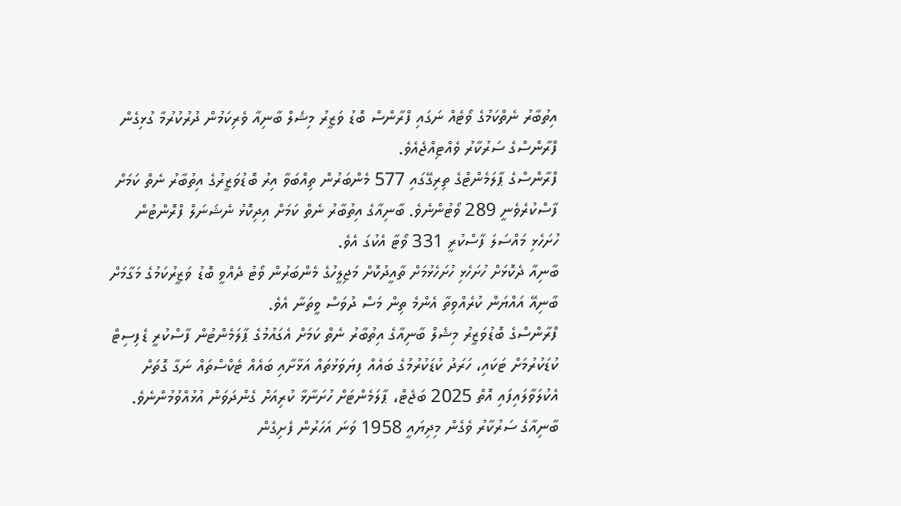އިތުބާރު ނެތްކަމުގެ ވޯޓެއް ނަގައި ފްރާންސް ބޮޑު ވަޒީރު މިޝެލް ބާނިއާ ވެރިކަމުން ދުރުކުރުމާ ގުޅިގެން ފްރާންސްގެ ސަރުކާރު ވެއްޓިއްޖެއެވެ.
ފްރާންސްގެ ޕާލަމެންޓްގެ ތިރިގޭގައި 577 މެންބަރުން ތިއްބަވާ އިރު ބޮޑުވަޒީރުގެ އިތުބާރު ނެތް ކަމަށް ފާސްކުރެވެނީ 289 ވޯޓުންނެވެ. ބާނިއާގެ އިތުބާރު ނެތް ކަމަށް އިދިކޮޅު ނެޝަނަލް ފްރޮންޓުން ހުށަހެޅި މައްސަލަ ފާސްކުރީ 331 ވޯޓާ އެކުގަ އެވެ.
ބާނިއާ ދެކޮޅަށް ހުށަހެޅި ހުށަހެޅުމަށް ތާއީދުކޮށް މަޖިލީހުގެ މެންބަރުން ވޯޓު ދެއްވީ ބޮޑު ވަޒީރުކަމުގެ މަގާމަށް ބާނިއޭ އައްޔަން ކުރެއްވިތާ އެންމެ ތިން މަސް ދުވަސް ވީތަނާ އެވެ.
ފްރާންސްގެ ބޮޑުވަޒީރު މިޝެލް ބާނިއާގެ އިތުބާރު ނެތް ކަމަށް އެގައުމުގެ ޕާލަމެންޓުން ފާސްކުރީ ޑެފިސިޓް ކުޑަކުރުމަށް ޓަކައި، ހަރަދު ކުޑަކުރުމުގެ ބައެއް ފިޔަވަޅުތައް އަޅާށާއި ބައެއް ޓެކްސްތައް ނަގާ ގޮތަށް އެކުލަވާލައިފައި އޮތް 2025 ބަޖެޓް، ޕާލަމެންޓަށް ހުށަނާޅާ ކުރިއަށް ގެންދަވަން އުޅުއްވުމުންނެވެ.
ބާނިއާގެ ސަރުކާރު ވެގެން މިދިޔައީ 1958 ވަނަ އަހަރުން ފެށިގެން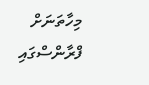މިހާތަނަށް ފްރާންސްގައި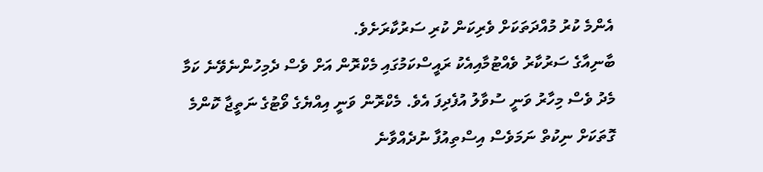އެންމެ ކުރު މުއްދަތަކަށް ވެރިކަން ކުރި ސަރުކާރަށެވެ.
ބާނިއާގެ ސަރުކާރު ވެއްޓުމާއިއެކު ރައީސްކަމުގައި މެކްރޮން އަށް ވެސް ދެމިހުންނެވޭނެ ކަމާ މެދު ވެސް މިހާރު ވަނީ ސުވާލު އުފެދިފަ އެވެ. މެކްރޮން ވަނީ އިއްޔެގެ ވޯޓުގެ ނަތީޖާ ކޮންމެ ގޮތަކަށް ނިކުތް ނަމަވެސް އިސްތިއުފާ ނުދެއްވާނެ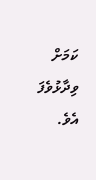ކަމަށް ވިދާޅުވެފަ އެވެ.